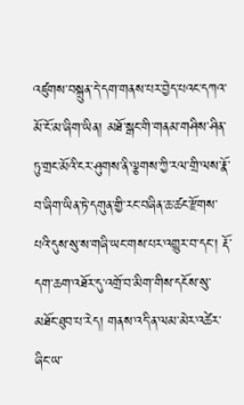འཛུགས་བསྐྲུན་དེ་དག་གནས་པར་བྱེད་པའང་དཀའ་མོ་ངོ་མ་ཞིག་ཡིན། མཐོ་སྒང་གི་གནམ་གཤིས་ཤིན་ཏུ་གྲང་མོའི་ངར་ཤུགས་ནི་ལྕགས་ཀྱི་རལ་གྲི་ལས་རྣོ་བ་ཞིག་ཡིན་ཏེ་དགུན་གྱི་རང་བཞིན་ཆ་ཚང་རྫོགས་པའི་དུས་སུ་ས་གཞི་ཡང་གས་པར་འགྱུར་བ་དང་། རྡོ་དག་ཆག་འཐོར་དུ་འགྲོ་བ་མིག་གིས་དངོས་སུ་མཐོང་ཐུབ་པ་རེད། གནས་འདི་ན་ལམ་མེར་འཚེར་ཞིང་ཡ་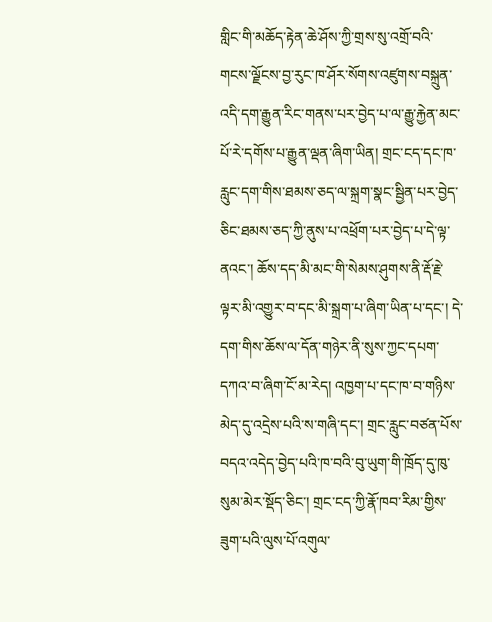གླིང་གི་མཆོད་རྟེན་ཆེ་ཤོས་ཀྱི་གྲས་སུ་འགྲོ་བའི་གངས་ལྗོངས་བྱ་རུང་ཁ་ཤོར་སོགས་འཛུགས་བསྐྲུན་འདི་དག་རྒྱུན་རིང་གནས་པར་བྱེད་པ་ལ་རྒྱུ་རྐྱེན་མང་པོ་རེ་དགོས་པ་རྒྱུན་ལྡན་ཞིག་ཡིན། གྲང་ངད་དང་ཁ་རླུང་དག་གིས་ཐམས་ཅད་ལ་སྐྲག་སྣང་སྦྱིན་པར་བྱེད་ཅིང་ཐམས་ཅད་ཀྱི་ནུས་པ་འཕྲོག་པར་བྱེད་པ་དེ་ལྟ་ནའང་། ཆོས་དད་མི་མང་གི་སེམས་ཤུགས་ནི་རྡོ་རྗེ་ལྟར་མི་འགྱུར་བ་དང་མི་སྐྲག་པ་ཞིག་ཡིན་པ་དང་། དེ་དག་གིས་ཆོས་ལ་དོན་གཉེར་ནི་སུས་ཀྱང་དཔག་དཀའ་བ་ཞིག་ངོ་མ་རེད། འཁྱག་པ་དང་ཁ་བ་གཉིས་མེད་དུ་འདྲེས་པའི་ས་གཞི་དང་། གྲང་རླུང་བཙན་པོས་བདའ་འདེད་བྱེད་པའི་ཁ་བའི་བུ་ཡུག་གི་ཁྲོད་དུ་ཁུ་སུམ་མེར་སྡོད་ཅིང་། གྲང་ངད་ཀྱི་རྣོ་ཁབ་རིམ་གྱིས་ཟུག་པའི་ལུས་པོ་འགུལ་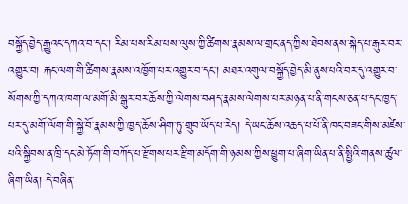བསྐྱོད་བྱེད་རྒྱུའང་དཀའ་བ་དང་། རིམ་པས་རིམ་པས་ལུས་ཀྱི་ཚིགས་རྣམས་ལ་གྲང་ནད་ཀྱིས་ཐེབས་ནས་སྐེད་པ་རྒུར་བར་འགྱུར་བ། རྐང་ལག་གི་ཚིགས་རྣམས་འཁྱོག་པར་འགྱུར་བ་དང་། མཐར་འགུལ་བསྐྱོད་བྱེད་མི་ནུས་པའི་བར་དུ་འགྱུར་བ་སོགས་ཀྱི་དཀའ་ཁག་ལ་མགོ་མི་སྒུར་བར་ཆོས་ཀྱི་ལེགས་བཤད་རྣམས་ལེགས་པར་མཉན་པ་ནི་གངས་ཅན་པ་དང་ཁྱད་པར་དུ་མགོ་ལོག་གི་སྐྱེ་བོ་རྣམས་ཀྱི་ཁྱད་ཆོས་ཤིག་ཏུ་གྲུབ་ཡོད་པ་རེད། དེ་ཡང་ཆོས་འཆད་པ་པོ་ནི་ཁང་བཟང་གིས་མཛེས་པའི་སྐྱིབས་ན་ཁྲི་དང་མེ་ཏོག་གི་བཀོད་པ་རྫོགས་པར་རྫིག་མདོག་གི་ཉམས་ཀྱིས་ཕྱུག་པ་ཞིག་ཡིན་པ་ནི་སྤྱིའི་གནས་ཚུལ་ཞིག་ཡིན། དེ་བཞིན་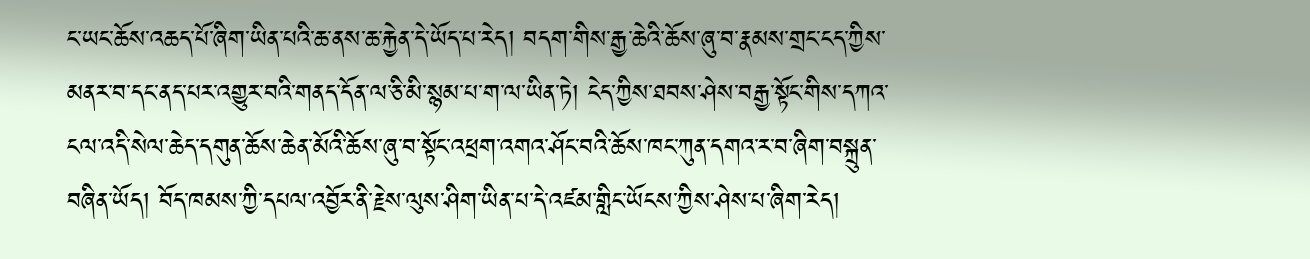ང་ཡང་ཆོས་འཆད་པོ་ཞིག་ཡིན་པའི་ཆ་ནས་ཆ་རྐྱེན་དེ་ཡོད་པ་རེད། བདག་གིས་རྒྱ་ཆེའི་ཆོས་ཞུ་བ་རྣམས་གྲང་ངད་ཀྱིས་མནར་བ་དང་ནད་པར་འགྱུར་བའི་གནད་དོན་ལ་ཅི་མི་སྙམ་པ་ག་ལ་ཡིན་ཏེ། ངེད་ཀྱིས་ཐབས་ཤེས་བརྒྱ་སྟོང་གིས་དཀའ་ངལ་འདི་སེལ་ཆེད་དགུན་ཆོས་ཆེན་མོའི་ཆོས་ཞུ་བ་སྟོང་འཕྲག་འགའ་ཤོང་བའི་ཆོས་ཁང་ཀུན་དགའ་ར་བ་ཞིག་བསྐྲུན་བཞིན་ཡོད། བོད་ཁམས་ཀྱི་དཔལ་འབྱོར་ནི་རྗེས་ལུས་ཤིག་ཡིན་པ་དེ་འཛམ་གླིང་ཡོངས་ཀྱིས་ཤེས་པ་ཞིག་རེད།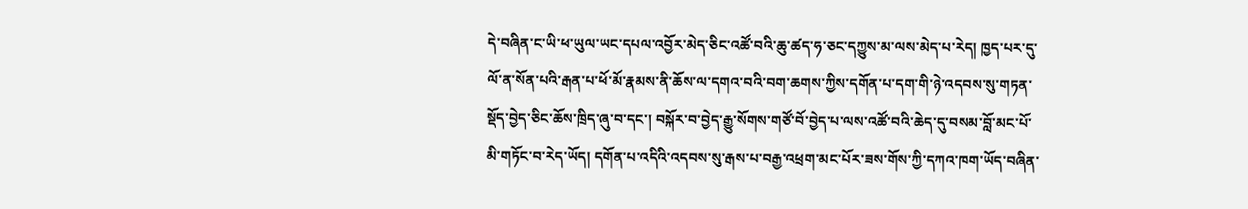དེ་བཞིན་ང་ཡི་ཕ་ཡུལ་ཡང་དཔལ་འབྱོར་མེད་ཅིང་འཚོ་བའི་ཆུ་ཚད་ཧ་ཅང་དཀྱུས་མ་ལས་མེད་པ་རེད། ཁྱད་པར་དུ་ལོ་ན་སོན་པའི་རྒན་པ་ཕོ་མོ་རྣམས་ནི་ཆོས་ལ་དགའ་བའི་བག་ཆགས་ཀྱིས་དགོན་པ་དག་གི་ཉེ་འདབས་སུ་གཏན་སྡོད་བྱེད་ཅིང་ཆོས་ཁྲིད་ཞུ་བ་དང་། བསྐོར་བ་བྱེད་རྒྱུ་སོགས་གཙོ་བོ་བྱེད་པ་ལས་འཚོ་བའི་ཆེད་དུ་བསམ་བློ་མང་པོ་མི་གཏོང་བ་རེད་ཡོད། དགོན་པ་འདིའི་འདབས་སུ་རྒས་པ་བརྒྱ་འཕྲག་མང་པོར་ཟས་གོས་ཀྱི་དཀའ་ཁག་ཡོད་བཞིན་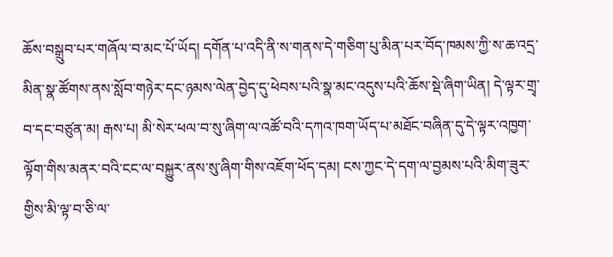ཆོས་བསྒྲུབ་པར་གཞོལ་བ་མང་པོ་ཡོད། དགོན་པ་འདི་ནི་ས་གནས་དེ་གཅིག་པུ་མིན་པར་བོད་ཁམས་ཀྱི་ས་ཆ་འདྲ་མིན་སྣ་ཚོགས་ནས་སློབ་གཉེར་དང་ཉམས་ལེན་བྱེད་དུ་ཕེབས་པའི་སྣ་མང་འདུས་པའི་ཆོས་སྡེ་ཞིག་ཡིན། དེ་ལྟར་གྲྭ་བ་དང་བཙུན་མ། རྒས་པ། མི་སེར་ཕལ་བ་སུ་ཞིག་ལ་འཚོ་བའི་དཀའ་ཁག་ཡོད་པ་མཐོང་བཞིན་དུ་དེ་ལྟར་འཁྱག་ལྟོག་གིས་མནར་བའི་ངང་ལ་བསྐྱུར་ནས་སུ་ཞིག་གིས་འཇོག་ཕོད་དམ། ངས་ཀྱང་དེ་དག་ལ་བྱམས་པའི་མིག་ཟུར་གྱིས་མི་ལྟ་བ་ཅི་ལ་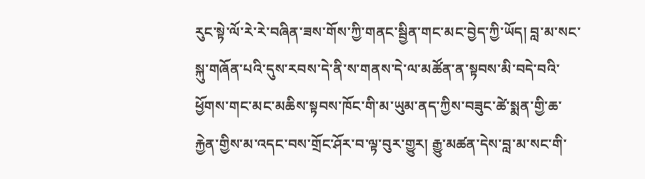རུང་སྟེ་ལོ་རེ་རེ་བཞིན་ཟས་གོས་ཀྱི་གནང་སྦྱིན་གང་མང་བྱེད་ཀྱི་ཡོད། བླ་མ་སང་སྐུ་གཞོན་པའི་དུས་རབས་དེ་ནི་ས་གནས་དེ་ལ་མཚོན་ན་སྟབས་མི་བདེ་བའི་ཕྱོགས་གང་མང་མཆིས་སྟབས་ཁོང་གི་མ་ཡུམ་ནད་ཀྱིས་བཟུང་ཚེ་སྨན་གྱི་ཆ་རྐྱེན་གྱིས་མ་འདང་བས་གྲོང་ཤོར་བ་ལྟ་བུར་གྱུར། རྒྱུ་མཚན་དེས་བླ་མ་སང་གི་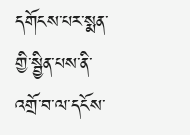དགོངས་པར་སྨན་གྱི་སྦྱིན་པས་ནི་འགྲོ་བ་ལ་དངོས་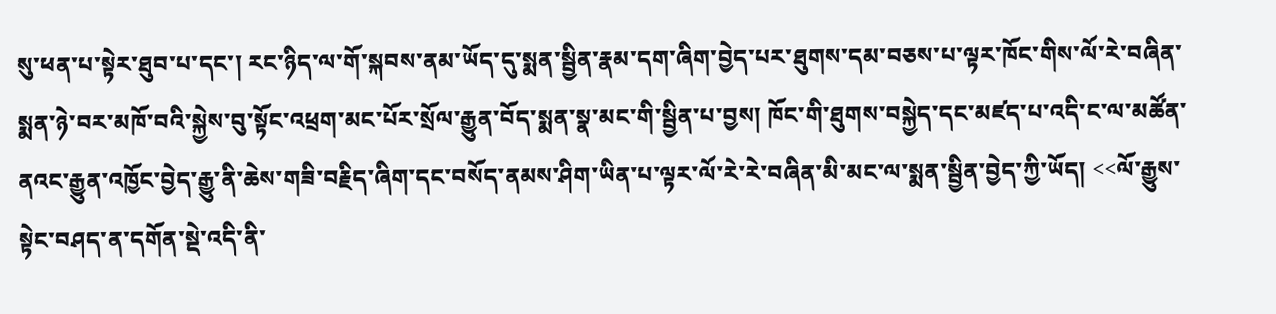སུ་ཕན་པ་སྟེར་ཐུབ་པ་དང་། རང་ཉིད་ལ་གོ་སྐབས་ནམ་ཡོད་དུ་སྨན་སྦྱིན་རྣམ་དག་ཞིག་བྱེད་པར་ཐུགས་དམ་བཅས་པ་ལྟར་ཁོང་གིས་ལོ་རེ་བཞིན་སྨན་ཉེ་བར་མཁོ་བའི་སྐྱེས་བུ་སྟོང་འཕྲག་མང་པོར་སྲོལ་རྒྱུན་བོད་སྨན་སྣ་མང་གི་སྦྱིན་པ་བྱས། ཁོང་གི་ཐུགས་བསྐྱེད་དང་མཛད་པ་འདི་ང་ལ་མཚོན་ནའང་རྒྱུན་འཁྱོང་བྱེད་རྒྱུ་ནི་ཆེས་གཟི་བརྗིད་ཞིག་དང་བསོད་ནམས་ཤིག་ཡིན་པ་ལྟར་ལོ་རེ་རེ་བཞིན་མི་མང་ལ་སྨན་སྦྱིན་བྱེད་ཀྱི་ཡོད། <<ལོ་རྒྱུས་སྟེང་བཤད་ན་དགོན་སྡེ་འདི་ནི་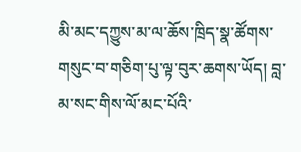མི་མང་དཀྱུས་མ་ལ་ཆོས་ཁྲིད་སྣ་ཚོགས་གསུང་བ་གཅིག་པུ་ལྟ་བུར་ཆགས་ཡོད། བླ་མ་སང་གིས་ལོ་མང་པོའི་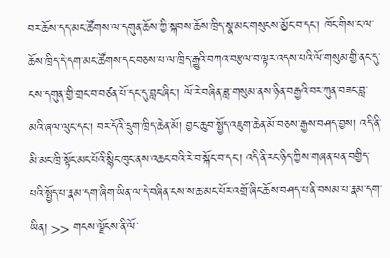བར་ཆོས་དད་མང་ཚོགས་ལ་དགུན་ཆོས་ཀྱི་སྐབས་ཆོས་ཁྲིད་སྣ་མང་གསུངས་མྱོང་བ་དང་། ཁོང་གིས་ང་ལ་ཆོས་ཁྲིད་དེ་དག་མང་ཚོགས་དང་བཅས་པ་ལ་ཁྲིད་རྒྱུའི་བཀའ་བརྩལ་བ་ལྟར་འདས་པའི་ལོ་གསུམ་གྱི་ནང་དུ་ངས་དགུན་གྱི་གྲང་བ་བཙན་པོ་དང་དུ་བླང་ཞིང་། ལོ་རེ་བཞིན་ཟླ་གསུམ་ནས་ཉིན་བརྒྱའི་བར་ཀུན་བཟང་བླ་མའི་ཞལ་ལུང་དང་། བར་དོའི་དྲུག་ཁྲིད་ཆེན་མོ། བྱང་ཆུབ་སྤྱོད་འཇུག་ཆེན་མོ་བཅས་རྒྱས་བཤད་བྱས། འདི་ནི་མི་མང་ཁྲི་སྟོང་མང་པོའི་སྙིང་ཁུང་ནས་འཆང་བའི་རེ་བ་སྐོང་བ་དང་། འདི་ནི་རང་ཉིད་ཀྱིས་གཞན་ཕན་བགྱིད་པའི་སྤྱོད་པ་རྣམ་དག་ཞིག་ཡིན་ལ་དེ་བཞིན་ངས་ས་ཆ་མང་པོར་འགྲོ་ཞིང་ཆོས་བཤད་པ་ནི་བསམ་པ་རྣམ་དག་ཡིན། >> གངས་ལྗོངས་ནི་ལོ་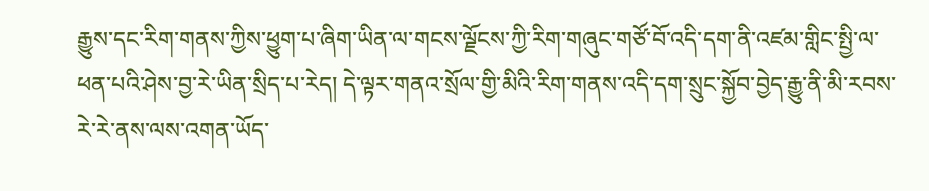རྒྱུས་དང་རིག་གནས་ཀྱིས་ཕྱུག་པ་ཞིག་ཡིན་ལ་གངས་ལྗོངས་ཀྱི་རིག་གཞུང་གཙོ་བོ་འདི་དག་ནི་འཛམ་གླིང་སྤྱི་ལ་ཕན་པའི་ཤེས་བྱ་རེ་ཡིན་སྲིད་པ་རེད། དེ་ལྟར་གནའ་སྲོལ་གྱི་མིའི་རིག་གནས་འདི་དག་སྲུང་སྐྱོབ་བྱེད་རྒྱུ་ནི་མི་རབས་རེ་རེ་ནས་ལས་འགན་ཡོད་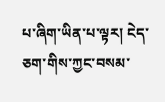པ་ཞིག་ཡིན་པ་ལྟར། ངེད་ཅག་གིས་ཀྱང་བསམ་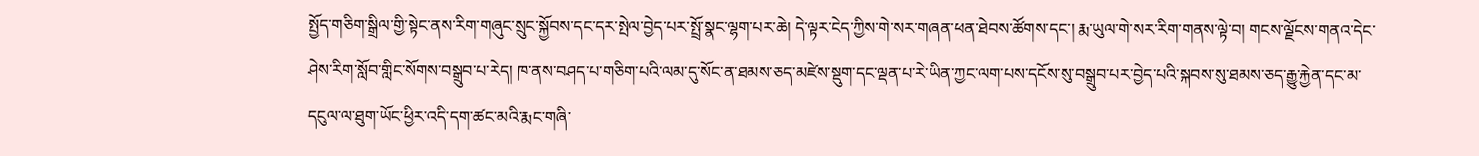སྤྱོད་གཅིག་སྒྲིལ་གྱི་སྟེང་ནས་རིག་གཞུང་སྲུང་སྐྱོབས་དང་དར་སྤེལ་བྱེད་པར་སྤྲོ་སྣང་ལྷག་པར་ཆེ། དེ་ལྟར་ངེད་ཀྱིས་གེ་སར་གཞན་ཕན་ཐེབས་ཚོགས་དང་། རྨ་ཡུལ་གེ་སར་རིག་གནས་ལྟེ་བ། གངས་ལྗོངས་གནའ་དེང་ཤེས་རིག་སློབ་གླིང་སོགས་བསྒྲུབ་པ་རེད། ཁ་ནས་བཤད་པ་གཅིག་པའི་ལམ་དུ་སོང་ན་ཐམས་ཅད་མཛེས་སྡུག་དང་ལྡན་པ་རེ་ཡིན་ཀྱང་ལག་པས་དངོས་སུ་བསྒྲུབ་པར་བྱེད་པའི་སྐབས་སུ་ཐམས་ཅད་རྒྱུ་རྐྱེན་དང་མ་དངུལ་ལ་ཐུག་ཡོང་ཕྱིར་འདི་དག་ཚང་མའི་རྨང་གཞི་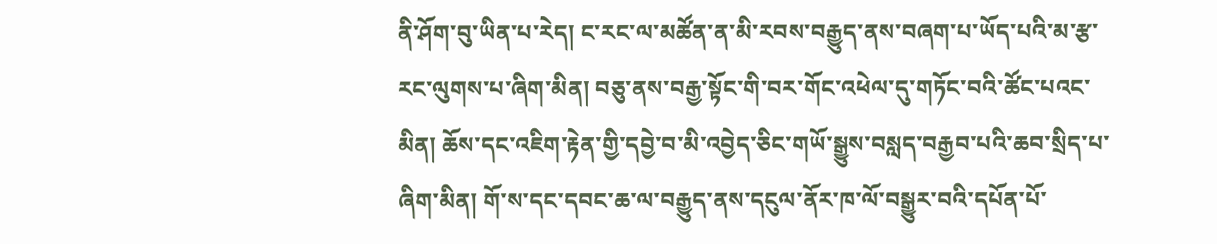ནི་ཤོག་བུ་ཡིན་པ་རེད། ང་རང་ལ་མཚོན་ན་མི་རབས་བརྒྱུད་ནས་བཞག་པ་ཡོད་པའི་མ་རྩ་རང་ལུགས་པ་ཞིག་མིན། བཅུ་ནས་བརྒྱ་སྟོང་གི་བར་གོང་འཕེལ་དུ་གཏོང་བའི་ཚོང་པའང་མིན། ཆོས་དང་འཇིག་རྟེན་གྱི་དབྱེ་བ་མི་འབྱེད་ཅིང་གཡོ་སྒྱུས་བསླད་བརྒྱབ་པའི་ཆབ་སྲིད་པ་ཞིག་མིན། གོ་ས་དང་དབང་ཆ་ལ་བརྒྱུད་ནས་དངུལ་ནོར་ཁ་ལོ་བསྒྱུར་བའི་དཔོན་པོ་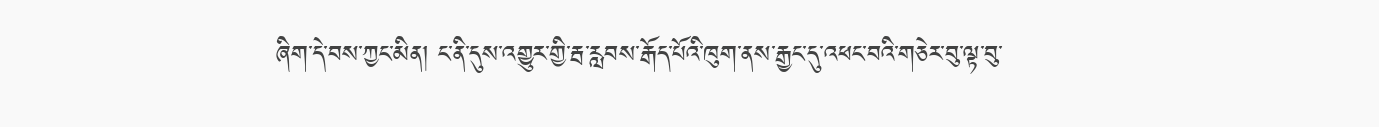ཞིག་དེ་བས་ཀྱང་མིན། ང་ནི་དུས་འགྱུར་གྱི་རྦ་རླབས་རྒོད་པོའི་ཁུག་ནས་རྒྱང་དུ་འཕང་བའི་གཅེར་བུ་ལྟ་བུ་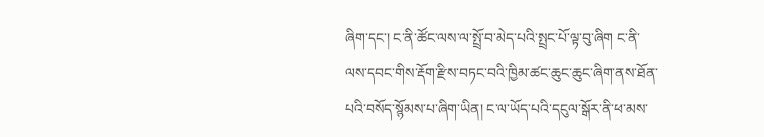ཞིག་དང་། ང་ནི་ཚོང་ལས་ལ་སྤྲོ་བ་མེད་པའི་སྤྲང་པོ་ལྟ་བུ་ཞིག ང་ནི་ལས་དབང་གིས་རྡོག་རྫིས་བཏང་བའི་ཁྱིམ་ཚང་ཆུང་ཆུང་ཞིག་ནས་ཐོན་པའི་བསོད་སྙོམས་པ་ཞིག་ཡིན། ང་ལ་ཡོད་པའི་དངུལ་སྒོར་ནི་ཕ་མས་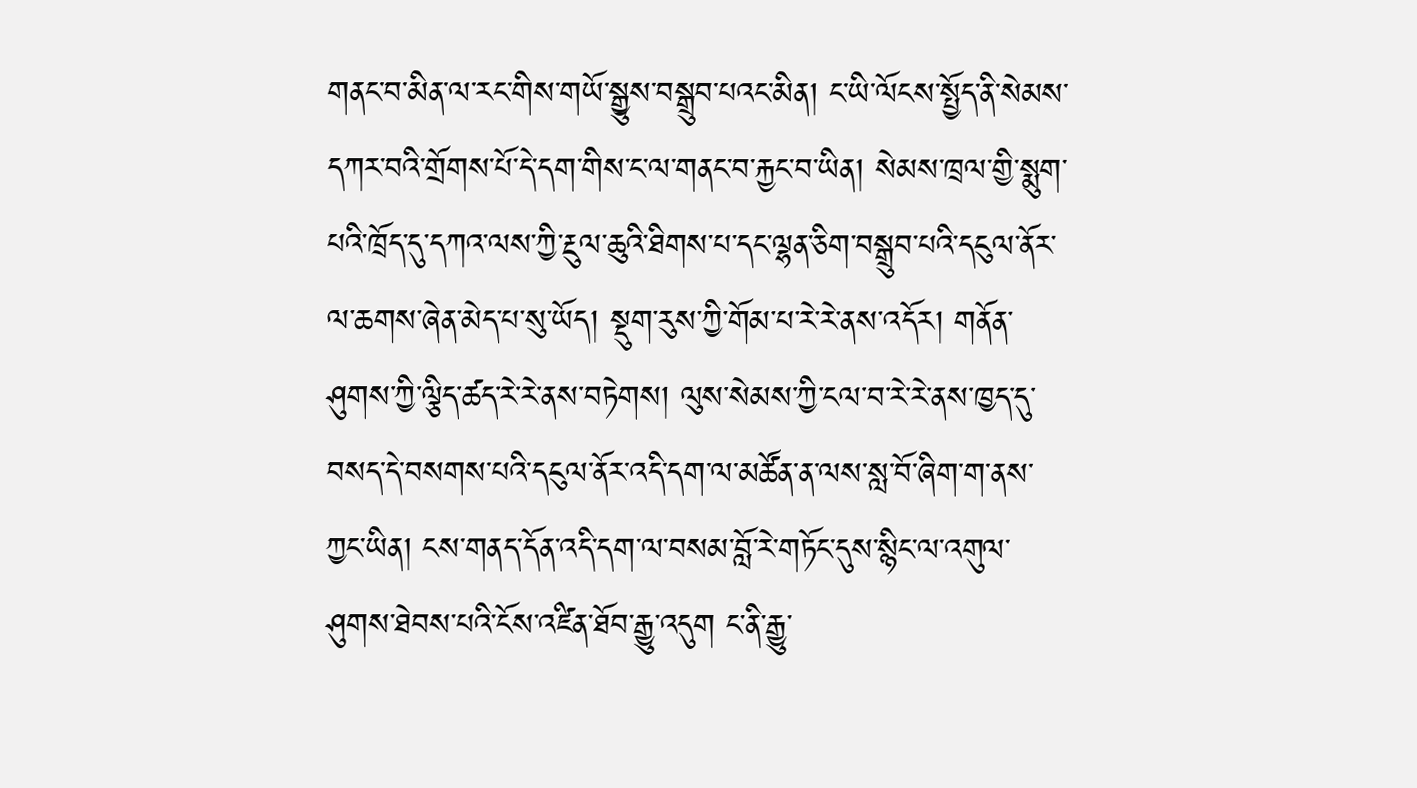གནང་བ་མིན་ལ་རང་གིས་གཡོ་སྒྱུས་བསྒྲུབ་པའང་མིན། ང་ཡི་ལོངས་སྤྱོད་ནི་སེམས་དཀར་བའི་གྲོགས་པོ་དེ་དག་གིས་ང་ལ་གནང་བ་རྐྱང་བ་ཡིན། སེམས་ཁྲལ་གྱི་སྨུག་པའི་ཁྲོད་དུ་དཀའ་ལས་ཀྱི་རྔུལ་ཆུའི་ཐིགས་པ་དང་ལྷན་ཅིག་བསྒྲུབ་པའི་དངུལ་ནོར་ལ་ཆགས་ཞེན་མེད་པ་སུ་ཡོད། སྡུག་རུས་ཀྱི་གོམ་པ་རེ་རེ་ནས་འདོར། གནོན་ཤུགས་ཀྱི་ལྕིད་ཚད་རེ་རེ་ནས་བཏེགས། ལུས་སེམས་ཀྱི་ངལ་བ་རེ་རེ་ནས་ཁྱད་དུ་བསད་དེ་བསགས་པའི་དངུལ་ནོར་འདི་དག་ལ་མཚོན་ན་ལས་སླ་བོ་ཞིག་ག་ནས་ཀྱང་ཡིན། ངས་གནད་དོན་འདི་དག་ལ་བསམ་བློ་རེ་གཏོང་དུས་སྙིང་ལ་འགུལ་ཤུགས་ཐེབས་པའི་ངོས་འཛིན་ཐོབ་རྒྱུ་འདུག ང་ནི་རྒྱུ་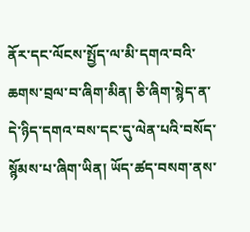ནོར་དང་ལོངས་སྤྱོད་ལ་མི་དགའ་བའི་ཆགས་བྲལ་བ་ཞིག་མིན། ཅི་ཞིག་སྙེད་ན་དེ་ཉིད་དགའ་བས་དང་དུ་ལེན་པའི་བསོད་སྙོམས་པ་ཞིག་ཡིན། ཡོད་ཚད་བསག་ནས་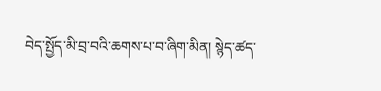བེད་སྤྱོད་མི་བྲ་བའི་ཆགས་པ་བ་ཞིག་མིན། སྙེད་ཚད་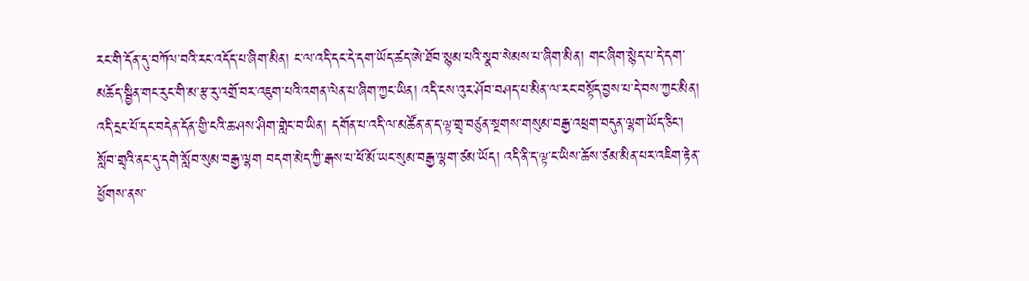རང་གི་དོན་དུ་བཀོལ་བའི་རང་འདོད་པ་ཞིག་མིན། ང་ལ་འདི་དང་དེ་དག་ཡོད་ཚད་ཨེ་ཐོབ་སྙམ་པའི་སྣབ་སེམས་པ་ཞིག་མིན། གང་ཞིག་སྙེད་པ་དེ་དག་མཆོད་སྦྱིན་གང་རུང་གི་མ་རྩ་རུ་འགྲོ་བར་འཇུག་པའི་འགན་ལེན་པ་ཞིག་ཀྱང་ཡིན། འདི་ངས་འུར་ཤོབ་བཤད་པ་མིན་ལ་རང་བསྟོད་བྱས་པ་དེ་བས་ཀྱང་མིན། འདི་དྲང་པོ་དང་བདེན་དོན་གྱི་ངའི་ཆ་ཤས་ཤིག་གླེང་བ་ཡིན། དགོན་པ་འདི་ལ་མཚོན་ན་ད་ལྟ་གྲྭ་བཙུན་སྔགས་གསུམ་བརྒྱ་འཕྲག་བདུན་ལྷག་ཡོད་ཅིང་། སློབ་གྲྭའི་ནང་དུ་དགེ་སློབ་སུམ་བརྒྱ་ལྷག བདག་མེད་ཀྱི་རྒས་པ་ཕོ་མོ་ཡང་སུམ་བརྒྱ་ལྷག་ཙམ་ཡོད། འདི་ནི་ད་ལྟ་ང་ཡིས་ཆོས་ཙམ་མིན་པར་འཇིག་རྟེན་ཕྱོགས་ནས་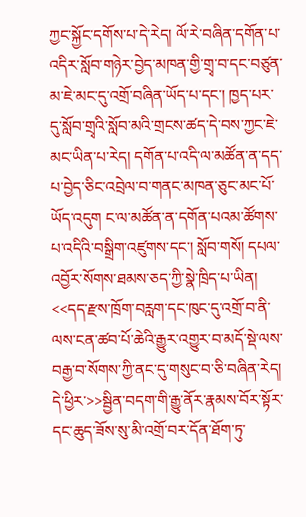ཀྱང་སྐྱོང་དགོས་པ་དེ་རེད། ལོ་རེ་བཞིན་དགོན་པ་འདིར་སློབ་གཉེར་བྱེད་མཁན་གྱི་གྲྭ་བ་དང་བཙུན་མ་ཇེ་མང་དུ་འགྲོ་བཞིན་ཡོད་པ་དང་། ཁྱད་པར་དུ་སློབ་གྲྭའི་སློབ་མའི་གྲངས་ཚད་དེ་བས་ཀྱང་ཇེ་མང་ཡིན་པ་རེད། དགོན་པ་འདི་ལ་མཚོན་ན་དད་པ་བྱེད་ཅིང་འབྲེལ་བ་གནང་མཁན་ཅུང་མང་པོ་ཡོད་འདུག ང་ལ་མཚོན་ན་དགོན་པའམ་ཚོགས་པ་འདིའི་བསྒྲིག་འཛུགས་དང་། སློབ་གསོ། དཔལ་འབྱོར་སོགས་ཐམས་ཅད་ཀྱི་སྣེ་ཁྲིད་པ་ཡིན། <<དད་རྫས་ཁྲོག་བརླག་དང་ཁུང་དུ་འགྲོ་བ་ནི་ལས་ངན་ཚབ་པོ་ཆེའི་རྒྱུར་འགྱུར་བ་མདོ་སྡེ་ལས་བརྒྱ་བ་སོགས་ཀྱི་ནང་དུ་གསུང་བ་ཅི་བཞིན་རེད། དེ་ཕྱིར་>>སྦྱིན་བདག་གི་རྒྱུ་ནོར་རྣམས་བོར་སྟོར་དང་ཆུད་ཟོས་སུ་མི་འགྲོ་བར་དོན་ཐོག་ཏུ་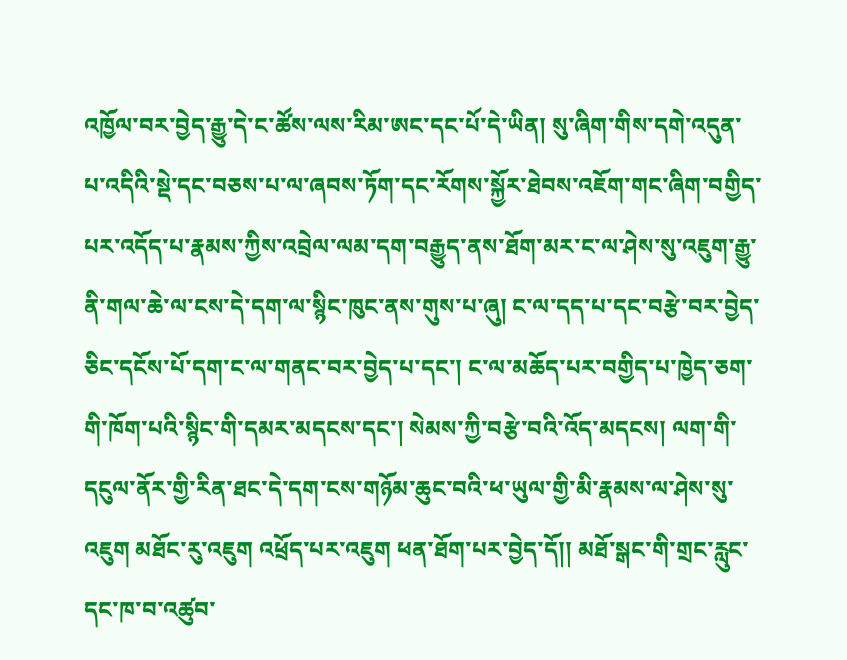འཁྱོལ་བར་བྱེད་རྒྱུ་དེ་ང་ཚོས་ལས་རིམ་ཨང་དང་པོ་དེ་ཡིན། སུ་ཞིག་གིས་དགེ་འདུན་པ་འདིའི་སྡེ་དང་བཅས་པ་ལ་ཞབས་ཏོག་དང་རོགས་སྐྱོར་ཐེབས་འཇོག་གང་ཞིག་བགྱིད་པར་འདོད་པ་རྣམས་ཀྱིས་འབྲེལ་ལམ་དག་བརྒྱུད་ནས་ཐོག་མར་ང་ལ་ཤེས་སུ་འཇུག་རྒྱུ་ནི་གལ་ཆེ་ལ་ངས་དེ་དག་ལ་སྙིང་ཁུང་ནས་གུས་པ་ཞུ། ང་ལ་དད་པ་དང་བརྩེ་བར་བྱེད་ཅིང་དངོས་པོ་དག་ང་ལ་གནང་བར་བྱེད་པ་དང་། ང་ལ་མཆོད་པར་བགྱིད་པ་ཁྱེད་ཅག་གི་ཁོག་པའི་སྙིང་གི་དམར་མདངས་དང་། སེམས་ཀྱི་བརྩེ་བའི་འོད་མདངས། ལག་གི་དངུལ་ནོར་གྱི་རིན་ཐང་དེ་དག་ངས་གཉོམ་ཆུང་བའི་ཕ་ཡུལ་གྱི་མི་རྣམས་ལ་ཤེས་སུ་འཇུག མཐོང་རུ་འཇུག འཕྲོད་པར་འཇུག ཕན་ཐོག་པར་བྱེད་དོ།། མཐོ་སྒང་གི་གྲང་རླུང་དང་ཁ་བ་འཚུབ་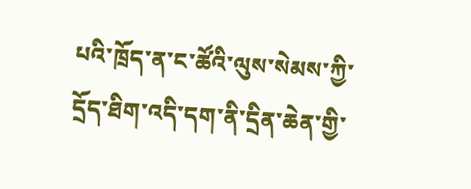པའི་ཁྲོད་ན་ང་ཚོའི་ལུས་སེམས་ཀྱི་དྲོད་ཐིག་འདི་དག་ནི་དྲིན་ཆེན་གྱི་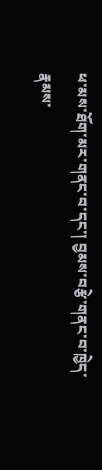ཕ་མས་ཐོག་མར་གནང་བ་དང་། བྱམས་བརྩེ་གནང་བ་ཁྱེད་རྣམས་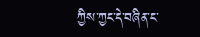ཀྱིས་ཀྱང་དེ་བཞིན་ང་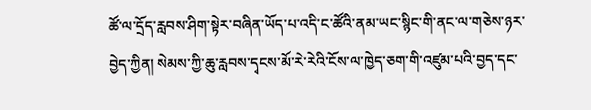ཚོ་ལ་དྲོད་རླབས་ཤིག་སྟེར་བཞིན་ཡོད་པ་འདི་ང་ཚོའི་ནམ་ཡང་སྙིང་གི་ནང་ལ་གཅེས་ཉར་བྱེད་ཀྱིན། སེམས་ཀྱི་ཆུ་རླབས་དྭངས་མོ་རེ་རེའི་ངོས་ལ་ཁྱེད་ཅག་གི་འཛུམ་པའི་བྱད་དང་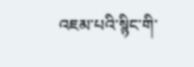འཇམ་པའི་སྙིང་གི་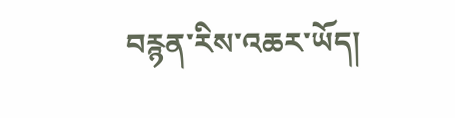བརྙན་རིས་འཆར་ཡོད།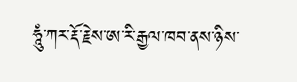ཧཱུཾ་ཀར་རྡོ་རྗེས་ཨ་རི་རྒྱལ་ཁབ་ནས་ཉིས་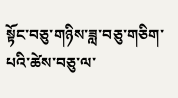སྟོང་བཅུ་གཉིས་ཟླ་བཅུ་གཅིག་པའི་ཚེས་བཅུ་ལ་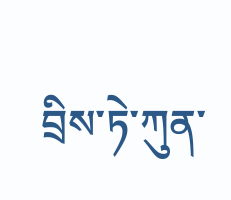བྲིས་ཏེ་ཀུན་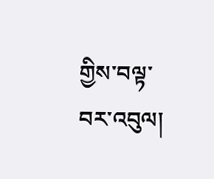གྱིས་བལྟ་བར་འབུལ།